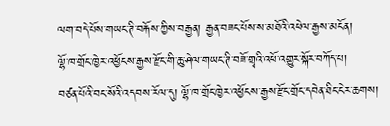ལག་བདེ་པོས་གཡང་ཊི་བརྐོས་ཀྱིས་བརྒྱན། རྒྱན་བཟང་པོས་ས་མཐོའི་འཕེལ་རྒྱས་མངོན།
ལྷོ་ཁ་གྲོང་ཁྱེར་འཕྱོངས་རྒྱས་རྫོང་གི་ཆུ་ཤེལ་གཡང་ཊི་བཟོ་གྲྭའི་འཕོ་འགྱུར་སྐོར་བཀོད་པ།
བཙན་པོའི་བང་སོའི་འདབས་རོལ་དུ། ལྷོ་ཁ་གྲོང་ཁྱེར་འཕྱོངས་རྒྱས་རྫོང་གྲོང་དབེན་ཐིང་ངེར་ཆགས།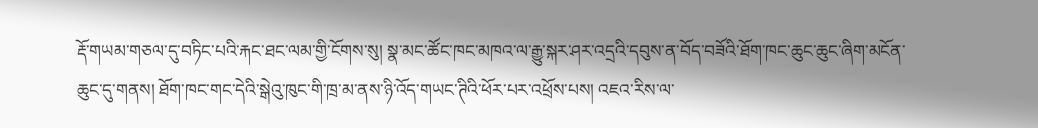རྡོ་གཡམ་གཅལ་དུ་བཏིང་པའི་རྐང་ཐང་ལམ་གྱི་ངོགས་སུ། སྣ་མང་ཚོང་ཁང་མཁའ་ལ་རྒྱུ་སྐར་ཤར་འདྲའི་དབུས་ན་བོད་བཟོའི་ཐོག་ཁང་ཆུང་ཆུང་ཞིག་མངོན་ཆུང་དུ་གནས། ཐོག་ཁང་གང་དེའི་སྒེའུ་ཁུང་གི་ཁྲ་མ་ནས་ཉི་འོད་གཡང་ཊིའི་ཕོར་པར་འཕྲོས་པས། འཇའ་རིས་ལ་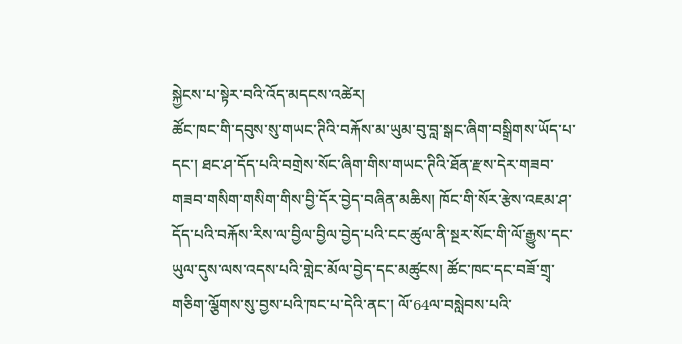སྐྱེངས་པ་སྟེར་བའི་འོད་མདངས་འཚེར།
ཚོང་ཁང་གི་དབུས་སུ་གཡང་ཊིའི་བརྐོས་མ་ཡུམ་བུ་བླ་སྒང་ཞིག་བསྒྲིགས་ཡོད་པ་དང་། ཐང་ཤ་དོད་པའི་བགྲེས་སོང་ཞིག་གིས་གཡང་ཊིའི་ཐོན་རྫས་དེར་གཟབ་གཟབ་གསིག་གསིག་གིས་བྱི་དོར་བྱེད་བཞིན་མཆིས། ཁོང་གི་སོར་རྩེས་འཇམ་ཤ་དོད་པའི་བརྐོས་རིས་ལ་བྱིལ་བྱིལ་བྱེད་པའི་ངང་ཚུལ་ནི་སྔར་སོང་གི་ལོ་རྒྱུས་དང་ཡུལ་དུས་ལས་འདས་པའི་གླེང་མོལ་བྱེད་དང་མཚུངས། ཚོང་ཁང་དང་བཟོ་གྲྭ་གཅིག་ལྕོགས་སུ་བྱས་པའི་ཁང་པ་དེའི་ནང་། ལོ་64ལ་བསླེབས་པའི་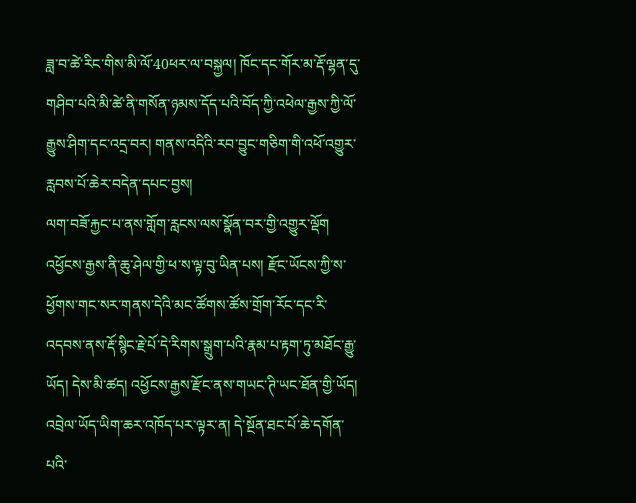ཟླ་བ་ཚེ་རིང་གིས་མི་ལོ་40ཕར་ལ་བསྐྱལ། ཁོང་དང་གོར་མ་རྡོ་ལྷན་དུ་གཤིབ་པའི་མི་ཚེ་ནི་གསོན་ཉམས་དོད་པའི་བོད་ཀྱི་འཕེལ་རྒྱས་ཀྱི་ལོ་རྒྱུས་ཤིག་དང་འདྲ་བར། གནས་འདིའི་རབ་བྱུང་གཅིག་གི་འཕོ་འགྱུར་རླབས་པོ་ཆེར་བདེན་དཔང་བྱས།
ལག་བཟོ་རྐྱང་པ་ནས་གློག་རླངས་ལས་སྣོན་བར་གྱི་འགྱུར་ལྡོག
འཕྱོངས་རྒྱས་ནི་ཆུ་ཤེལ་གྱི་ཕ་ས་ལྟ་བུ་ཡིན་པས། རྫོང་ཡོངས་ཀྱི་ས་ཕྱོགས་གང་སར་གནས་དེའི་མང་ཚོགས་ཚོས་གྲོག་རོང་དང་རི་འདབས་ནས་རྡོ་སྙིང་རྗེ་པོ་དེ་རིགས་སྒྲུག་པའི་རྣམ་པ་རྟག་ཏུ་མཐོང་རྒྱུ་ཡོད། དེས་མི་ཚད། འཕྱོངས་རྒྱས་རྫོང་ནས་གཡང་ཊི་ཡང་ཐོན་གྱི་ཡོད། འབྲེལ་ཡོད་ཡིག་ཆར་འཁོད་པར་ལྟར་ན། དེ་སྔོན་ཐང་པོ་ཆེ་དགོན་པའི་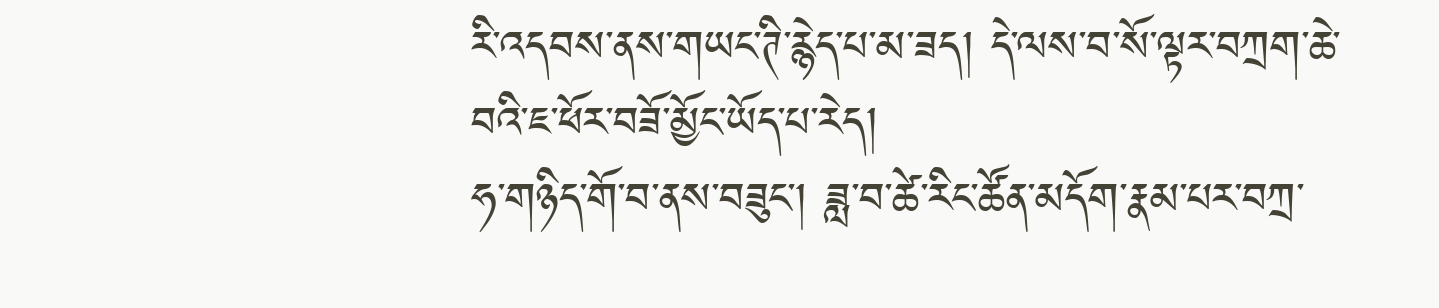རི་འདབས་ནས་གཡང་ཊི་རྙེད་པ་མ་ཟད། དེ་ལས་བ་སོ་ལྟར་བཀྲག་ཆེ་བའི་ཇ་ཕོར་བཟོ་མྱོང་ཡོད་པ་རེད།
ཧ་གཉིད་གོ་བ་ནས་བཟུང་། ཟླ་བ་ཚེ་རིང་ཚོན་མདོག་རྣམ་པར་བཀྲ་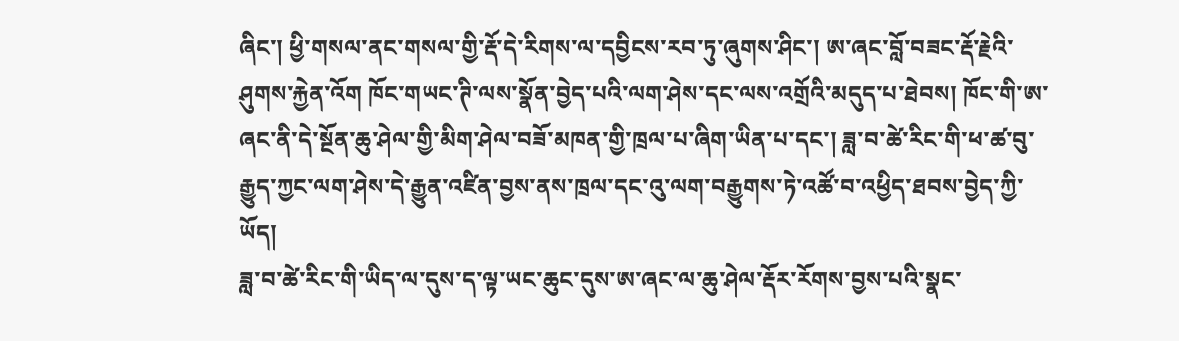ཞིང་། ཕྱི་གསལ་ནང་གསལ་གྱི་རྡོ་དེ་རིགས་ལ་དབྱིངས་རབ་ཏུ་ཞུགས་ཤིང་། ཨ་ཞང་བློ་བཟང་རྡོ་རྗེའི་ཤུགས་རྐྱེན་འོག ཁོང་གཡང་ཊི་ལས་སྣོན་བྱེད་པའི་ལག་ཤེས་དང་ལས་འགྲོའི་མདུད་པ་ཐེབས། ཁོང་གི་ཨ་ཞང་ནི་དེ་སྔོན་ཆུ་ཤེལ་གྱི་མིག་ཤེལ་བཟོ་མཁན་གྱི་ཁྲལ་པ་ཞིག་ཡིན་པ་དང་། ཟླ་བ་ཚེ་རིང་གི་ཕ་ཚ་བུ་རྒྱུད་ཀྱང་ལག་ཤེས་དེ་རྒྱུན་འཛིན་བྱས་ནས་ཁྲལ་དང་འུ་ལག་བརྒྱུགས་ཏེ་འཚོ་བ་འཕྱིད་ཐབས་བྱེད་ཀྱི་ཡོད།
ཟླ་བ་ཚེ་རིང་གི་ཡིད་ལ་དུས་ད་ལྟ་ཡང་ཆུང་དུས་ཨ་ཞང་ལ་ཆུ་ཤེལ་རྡོར་རོགས་བྱས་པའི་སྣང་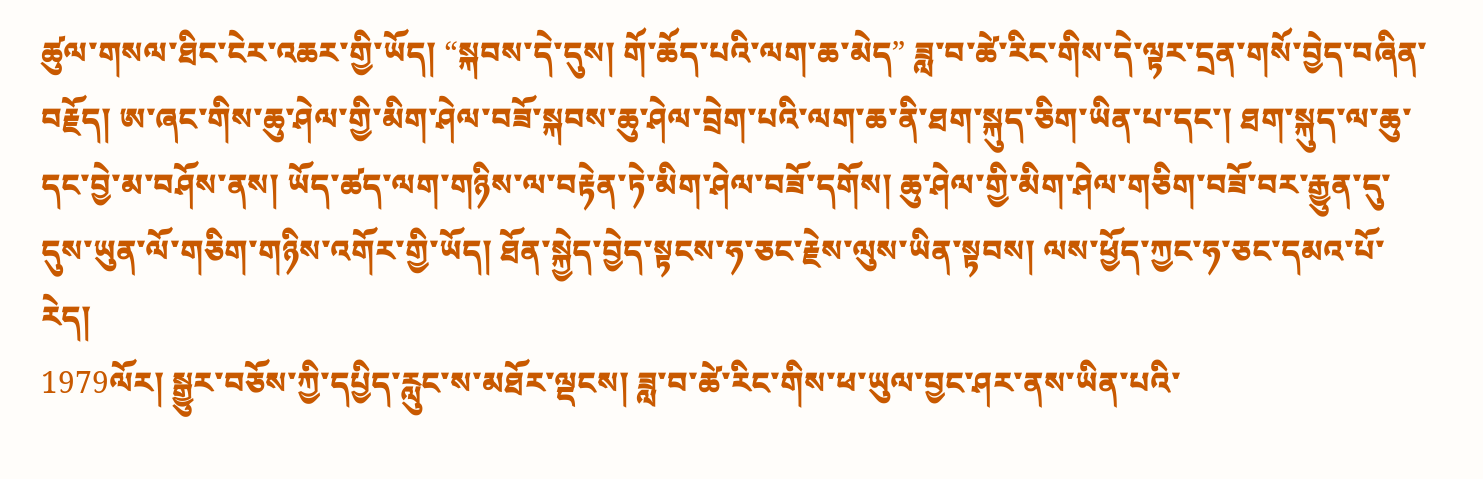ཚུལ་གསལ་ཐིང་ངེར་འཆར་གྱི་ཡོད། “སྐབས་དེ་དུས། གོ་ཆོད་པའི་ལག་ཆ་མེད” ཟླ་བ་ཚེ་རིང་གིས་དེ་ལྟར་དྲན་གསོ་བྱེད་བཞིན་བརྗོད། ཨ་ཞང་གིས་ཆུ་ཤེལ་གྱི་མིག་ཤེལ་བཟོ་སྐབས་ཆུ་ཤེལ་བྲེག་པའི་ལག་ཆ་ནི་ཐག་སྐུད་ཅིག་ཡིན་པ་དང་། ཐག་སྐུད་ལ་ཆུ་དང་བྱེ་མ་བཤོས་ནས། ཡོད་ཚད་ལག་གཉིས་ལ་བརྟེན་ཏེ་མིག་ཤེལ་བཟོ་དགོས། ཆུ་ཤེལ་གྱི་མིག་ཤེལ་གཅིག་བཟོ་བར་རྒྱུན་དུ་དུས་ཡུན་ལོ་གཅིག་གཉིས་འགོར་གྱི་ཡོད། ཐོན་སྐྱེད་བྱེད་སྟངས་ཧ་ཅང་རྗེས་ལུས་ཡིན་སྟབས། ལས་ཕྱོད་ཀྱང་ཧ་ཅང་དམའ་པོ་རེད།
1979ལོར། སྒྱུར་བཅོས་ཀྱི་དཔྱིད་རླུང་ས་མཐོར་ལྡངས། ཟླ་བ་ཚེ་རིང་གིས་ཕ་ཡུལ་བྱང་ཤར་ནས་ཡིན་པའི་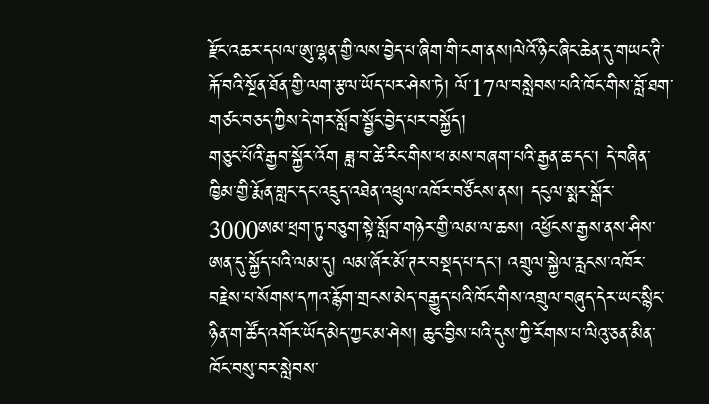རྫོང་འཆར་དཔལ་ཨུ་ལྷན་གྱི་ལས་བྱེད་པ་ཞིག་གི་ངག་ནས།ལེའོ་ཉིང་ཞིང་ཆེན་དུ་གཡང་ཊི་རྐོ་བའི་སྔོན་ཐོན་གྱི་ལག་རྩལ་ཡོད་པར་ཤེས་ཏེ། ལོ་17ལ་བསླེབས་པའི་ཁོང་གིས་བློ་ཐག་གཙང་བཅད་ཀྱིས་དེ་གར་སློབ་སྦྱོང་བྱེད་པར་བསྐྱོད།
གཅུང་པོའི་རྒྱབ་སྐྱོར་འོག ཟླ་བ་ཚེ་རིང་གིས་ཕ་མས་བཞག་པའི་རྒྱན་ཆ་དང་། དེ་བཞིན་ཁྱིམ་གྱི་རྨོན་གླང་དང་འདྲུད་འཐེན་འཕྲུལ་འཁོར་བཙོངས་ནས། དངུལ་སྨར་སྒོར་3000ཨམ་ཕྲག་ཏུ་བཅུག་སྟེ་སློབ་གཉེར་གྱི་ལམ་ལ་ཆས། འཕྱོངས་རྒྱས་ནས་ཤིས་ཨན་དུ་སྐྱོད་པའི་ལམ་དུ། ལམ་ཞོར་མོ་ཊར་བསྡད་པ་དང་། འགྲུལ་སྐྱེལ་རླངས་འཁོར་བརྗེས་པ་སོགས་དཀའ་རྙོག་གྲངས་མེད་བརྒྱུད་པའི་ཁོང་གིས་འགྲུལ་བཞུད་དེར་ཡང་སྙིང་ཉིན་ག་ཚོད་འགོར་ཡོད་མེད་ཀྱང་མ་ཤེས། ཆུང་བྱིས་པའི་དུས་ཀྱི་རོགས་པ་ལིའུ་ཅན་མིན་ཁོང་བསུ་བར་སླེབས་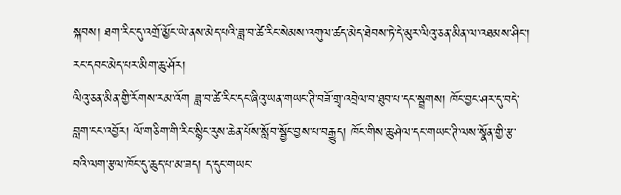སྐབས། ཐག་རིང་དུ་འགྲོ་མྱོང་ཡེ་ནས་མེད་པའི་ཟླ་བ་ཚེ་རིང་སེམས་འགུལ་ཚད་མེད་ཐེབས་ཏེ་དེ་མུར་ལིའུ་ཅན་མིན་ལ་འཐམས་ཤིང་། རང་དབང་མེད་པར་མིག་ཆུ་ཤོར།
ལིའུ་ཅན་མིན་གྱི་རོགས་རམ་འོག ཟླ་བ་ཚེ་རིང་དང་ཞིའུ་ཡན་གཡང་ཊི་བཟོ་གྲྭ་འབྲེལ་བ་ཐུབ་པ་དང་སྦྲགས། ཁོང་བྱང་ཤར་དུ་བདེ་བླག་ངང་འབྱོར། ལོ་གཅིག་གི་རིང་སྙིང་རུས་ཆེན་པོས་སློབ་སྦྱོང་བྱས་པ་བརྒྱུད། ཁོང་གིས་ཆུ་ཤེལ་དང་གཡང་ཊི་ལས་སྣོན་གྱི་རྩ་བའི་ལག་རྩལ་ཁོང་དུ་ཆུད་པ་མ་ཟད། ད་དུང་གཡང་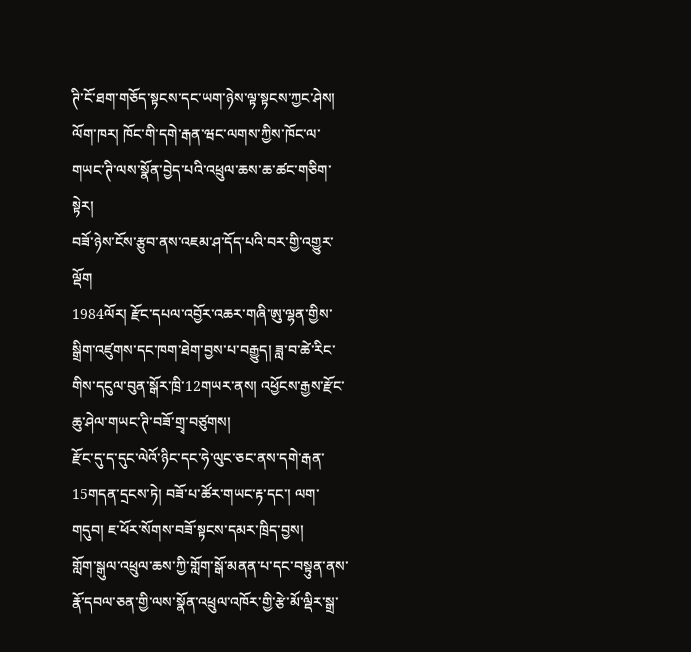ཊི་ངོ་ཐག་གཅོད་སྟངས་དང་ཡག་ཉེས་ལྟ་སྟངས་ཀྱང་ཤེས། ལོག་ཁར། ཁོང་གི་དགེ་རྒན་ཝང་ལགས་ཀྱིས་ཁོང་ལ་གཡང་ཊི་ལས་སྣོན་བྱེད་པའི་འཕྲུལ་ཆས་ཆ་ཚང་གཅིག་སྟེར།
བཟོ་ཉེས་ངོས་རྩུབ་ནས་འཇམ་ཤ་དོད་པའི་བར་གྱི་འགྱུར་ལྡོག
1984ལོར། རྫོང་དཔལ་འབྱོར་འཆར་གཞི་ཨུ་ལྷན་གྱིས་སྒྲིག་འཛུགས་དང་ཁག་ཐེག་བྱས་པ་བརྒྱུད། ཟླ་བ་ཚེ་རིང་གིས་དངུལ་བུན་སྒོར་ཁྲི་12གཡར་ནས། འཕྱོངས་རྒྱས་རྫོང་ཆུ་ཤེལ་གཡང་ཊི་བཟོ་གྲྭ་བཙུགས།
རྫོང་དུ་ད་དུང་ལེའོ་ཉིང་དང་ཧེ་ལུང་ཅང་ནས་དགེ་རྒན་15གདན་དྲངས་ཏེ། བཟོ་པ་ཚོར་གཡང་རྟ་དང་། ལག་གདུབ། ཇ་ཕོར་སོགས་བཟོ་སྟངས་དམར་ཁྲིད་བྱས།
གློག་སྒུལ་འཕྲུལ་ཆས་ཀྱི་གློག་སྒོ་མནན་པ་དང་བསྟུན་ནས་རྣོ་དབལ་ཅན་གྱི་ལས་སྣོན་འཕྲུལ་འཁོར་གྱི་རྩེ་མོ་ལྡིར་སྒྲ་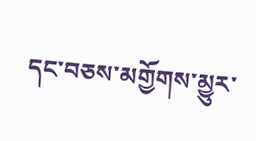དང་བཅས་མགྱོགས་མྱུར་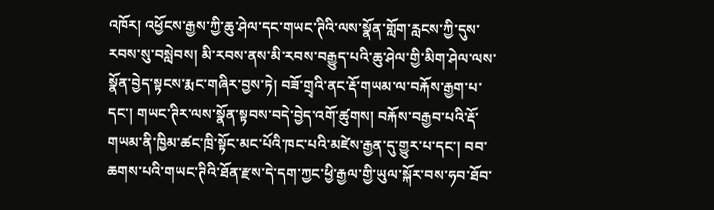འཁོར། འཕྱོངས་རྒྱས་ཀྱི་ཆུ་ཤེལ་དང་གཡང་ཊིའི་ལས་སྣོན་གློག་རླངས་ཀྱི་དུས་རབས་སུ་བསླེབས། མི་རབས་ནས་མི་རབས་བརྒྱུད་པའི་ཆུ་ཤེལ་གྱི་མིག་ཤེལ་ལས་སྣོན་བྱེད་སྟངས་རྨང་གཞིར་བྱས་ཏེ། བཟོ་གྲྭའི་ནང་རྡོ་གཡམ་ལ་བརྐོས་རྒྱག་པ་དང་། གཡང་ཊིར་ལས་སྣོན་སྟབས་བདེ་བྱེད་འགོ་ཚུགས། བརྐོས་བརྒྱབ་པའི་རྡོ་གཡམ་ནི་ཁྱིམ་ཚང་ཁྲི་སྟོང་མང་པོའི་ཁང་པའི་མཛེས་རྒྱན་དུ་གྱུར་པ་དང་། བབ་ཆགས་པའི་གཡང་ཊིའི་ཐོན་རྫས་དེ་དག་ཀྱང་ཕྱི་རྒྱལ་གྱི་ཡུལ་སྐོར་བས་ཧབ་ཐོབ་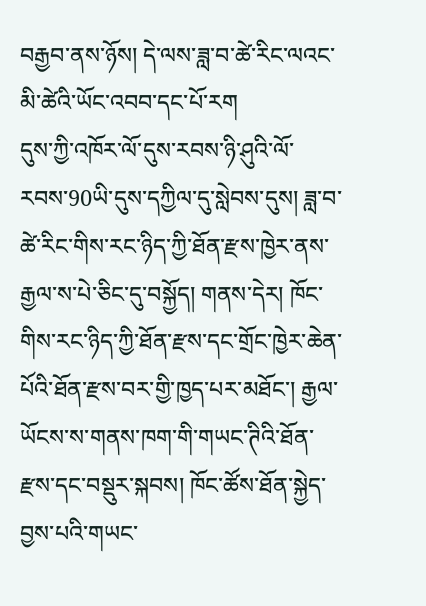བརྒྱབ་ནས་ཉོས། དེ་ལས་ཟླ་བ་ཚེ་རིང་ལའང་མི་ཚེའི་ཡོང་འབབ་དང་པོ་རག
དུས་ཀྱི་འཁོར་ལོ་དུས་རབས་ཉི་ཤུའི་ལོ་རབས་90ཡི་དུས་དཀྱིལ་དུ་སླེབས་དུས། ཟླ་བ་ཚེ་རིང་གིས་རང་ཉིད་ཀྱི་ཐོན་རྫས་ཁྱེར་ནས་རྒྱལ་ས་པེ་ཅིང་དུ་བསྐྱོད། གནས་དེར། ཁོང་གིས་རང་ཉིད་ཀྱི་ཐོན་རྫས་དང་གྲོང་ཁྱེར་ཆེན་པོའི་ཐོན་རྫས་བར་གྱི་ཁྱད་པར་མཐོང་། རྒྱལ་ཡོངས་ས་གནས་ཁག་གི་གཡང་ཊིའི་ཐོན་རྫས་དང་བསྡུར་སྐབས། ཁོང་ཚོས་ཐོན་སྐྱེད་བྱས་པའི་གཡང་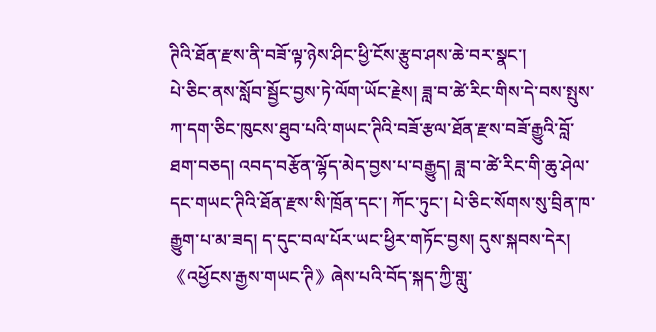ཊིའི་ཐོན་རྫས་ནི་བཟོ་ལྟ་ཉེས་ཤིང་ཕྱི་ངོས་རྩུབ་ཤས་ཆེ་བར་སྣང་།
པེ་ཅིང་ནས་སློབ་སྦྱོང་བྱས་ཏེ་ལོག་ཡོང་རྗེས། ཟླ་བ་ཚེ་རིང་གིས་དེ་བས་སྤུས་ཀ་དག་ཅིང་ཁུངས་ཐུབ་པའི་གཡང་ཊིའི་བཟོ་རྩལ་ཐོན་རྫས་བཟོ་རྒྱུའི་བློ་ཐག་བཅད། འབད་བརྩོན་ལྷོད་མེད་བྱས་པ་བརྒྱུད། ཟླ་བ་ཚེ་རིང་གི་ཆུ་ཤེལ་དང་གཡང་ཊིའི་ཐོན་རྫས་སི་ཁྲོན་དང་། ཀོང་ཏུང་། པེ་ཅིང་སོགས་སུ་བྲིན་ཁ་རྒྱུག་པ་མ་ཟད། ད་དུང་བལ་པོར་ཡང་ཕྱིར་གཏོང་བྱས། དུས་སྐབས་དེར། 《འཕྱོངས་རྒྱས་གཡང་ཊི》ཞེས་པའི་བོད་སྐད་ཀྱི་གླུ་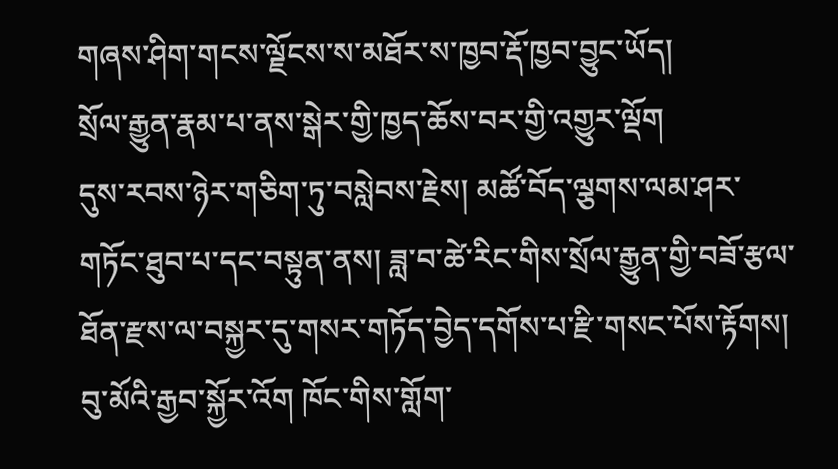གཞས་ཤིག་གངས་ལྗོངས་ས་མཐོར་ས་ཁྱབ་རྡོ་ཁྱབ་བྱུང་ཡོད།
སྲོལ་རྒྱུན་རྣམ་པ་ནས་སྒེར་གྱི་ཁྱད་ཆོས་བར་གྱི་འགྱུར་ལྡོག
དུས་རབས་ཉེར་གཅིག་ཏུ་བསླེབས་རྗེས། མཚོ་བོད་ལྕགས་ལམ་ཤར་གཏོང་ཐུབ་པ་དང་བསྟུན་ནས། ཟླ་བ་ཚེ་རིང་གིས་སྲོལ་རྒྱུན་གྱི་བཟོ་རྩལ་ཐོན་རྫས་ལ་བསྐྱར་དུ་གསར་གཏོད་བྱེད་དགོས་པ་རྫི་གསང་པོས་རྟོགས། བུ་མོའི་རྒྱབ་སྐྱོར་འོག ཁོང་གིས་གློག་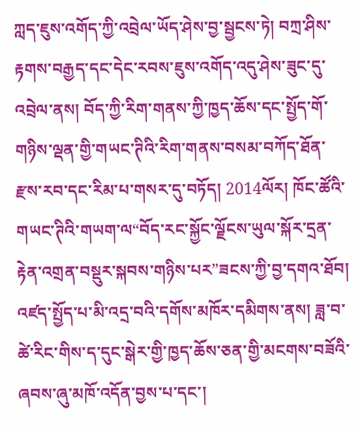ཀླད་ཇུས་འགོད་ཀྱི་འབྲེལ་ཡོད་ཤེས་བྱ་སྦྱངས་ཏེ། བཀྲ་ཤིས་རྟགས་བརྒྱད་དང་དེང་རབས་ཇུས་འགོད་འདུ་ཤེས་ཟུང་དུ་འབྲེལ་ནས། བོད་ཀྱི་རིག་གནས་ཀྱི་ཁྱད་ཆོས་དང་སྤྱོད་གོ་གཉིས་ལྡན་གྱི་གཡང་ཊིའི་རིག་གནས་བསམ་བཀོད་ཐོན་རྫས་རབ་དང་རིམ་པ་གསར་དུ་བཏོད། 2014ལོར། ཁོང་ཚོའི་གཡང་ཊིའི་གཡག་ལ“བོད་རང་སྐྱོང་ལྗོངས་ཡུལ་སྐོར་དྲན་རྟེན་འགྲན་བསྡུར་སྐབས་གཉིས་པར”ཟངས་ཀྱི་བྱ་དགའ་ཐོབ།
འཛད་སྤྱོད་པ་མི་འདྲ་བའི་དགོས་མཁོར་དམིགས་ནས། ཟླ་བ་ཚེ་རིང་གིས་ད་དུང་སྒེར་གྱི་ཁྱད་ཆོས་ཅན་གྱི་མངགས་བཟོའི་ཞབས་ཞུ་མཁོ་འདོན་བྱས་པ་དང་།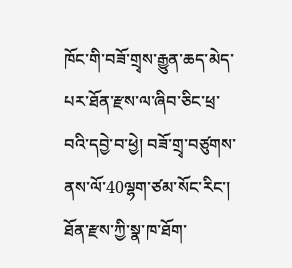ཁོང་གི་བཟོ་གྲྭས་རྒྱུན་ཆད་མེད་པར་ཐོན་རྫས་ལ་ཞིབ་ཅིང་ཕྲ་བའི་དབྱེ་བ་ཕྱེ། བཟོ་གྲྭ་བཙུགས་ནས་ལོ་40ལྷག་ཙམ་སོང་རིང་། ཐོན་རྫས་ཀྱི་སྣ་ཁ་ཐོག་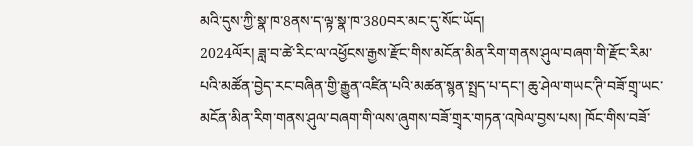མའི་དུས་ཀྱི་སྣ་ཁ་8ནས་ད་ལྟ་སྣ་ཁ་380བར་མང་དུ་སོང་ཡོད།
2024ལོར། ཟླ་བ་ཚེ་རིང་ལ་འཕྱོངས་རྒྱས་རྫོང་གིས་མངོན་མིན་རིག་གནས་ཤུལ་བཞག་གི་རྫོང་རིམ་པའི་མཚོན་བྱེད་རང་བཞིན་གྱི་རྒྱུན་འཛིན་པའི་མཚན་སྙན་སྤྲད་པ་དང་། ཆུ་ཤེལ་གཡང་ཊི་བཟོ་གྲྭ་ཡང་མངོན་མིན་རིག་གནས་ཤུལ་བཞག་གི་ལས་ཞུགས་བཟོ་གྲྭར་གཏན་འཁེལ་བྱས་པས། ཁོང་གིས་བཟོ་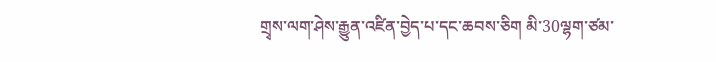གྲྭས་ལག་ཤེས་རྒྱུན་འཛིན་བྱེད་པ་དང་ཆབས་ཅིག མི་30ལྷག་ཙམ་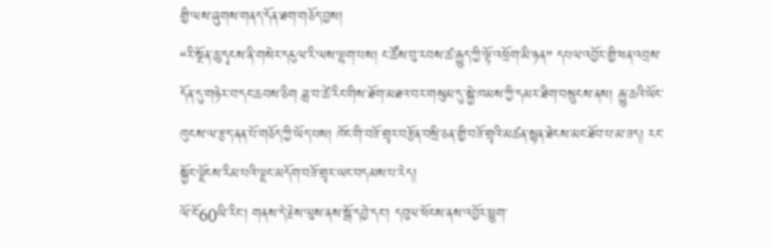གྱི་ལས་ཞུགས་གནད་དོན་ཐག་གཅོད་བྱས།
“རི་སྔོན་ཆུ་དྭངས་ནི་གསེར་དངུལ་རི་ལས་ལྷག་པས། ང་ཚོས་བུ་རབས་ཚ་རྒྱུད་ཀྱི་ལྟོ་འཕྲོག་མི་ཉན” དཔལ་འབྱོར་གྱི་ཕན་འབྲས་དོན་དུ་གཉེར་བ་དང་ཆབས་ཅིག ཟླ་བ་ཚེ་རིང་གིས་ཐོག་མཐའ་བར་གསུམ་དུ་སྐྱེ་ཁམས་ཀྱི་དམར་ཐིག་བསྲུངས་ནས། རྒྱུ་ཆའི་ཡོང་ཁུངས་ལ་རྩད་ནན་པོ་གཅོད་ཀྱི་ཡོད་པས། ཁོང་གི་བཟོ་གྲྭར་བརྩོན་བསྲི་ཅན་གྱི་བཟོ་གྲྭའི་མཚན་སྙན་ཐེངས་མང་ཐོབ་པ་མ་ཟད། རང་སྐྱོང་ལྗོངས་རིམ་པའི་ལྗང་མདོག་བཟོ་གྲྭར་ཡང་བདམས་པ་རེད།
ལོ་ངོ་60ཡི་རིང་། གནས་དེ་རྗེས་ལུས་ནས་སྒོ་དབྱེ་དང་། དབུལ་ཕོངས་ནས་འབྱོར་ཕྱུག་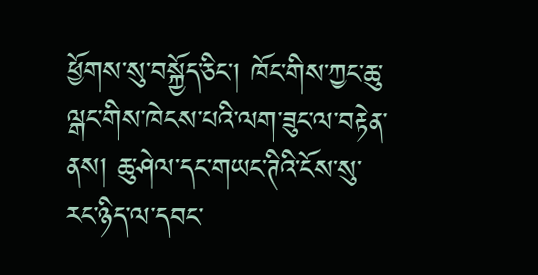ཕྱོགས་སུ་བསྐྱོད་ཅིང་། ཁོང་གིས་ཀྱང་ཆུ་ལྒང་གིས་ཁེངས་པའི་ལག་ཟུང་ལ་བརྟེན་ནས། ཆུ་ཤེལ་དང་གཡང་ཊིའི་ངོས་སུ་རང་ཉིད་ལ་དབང་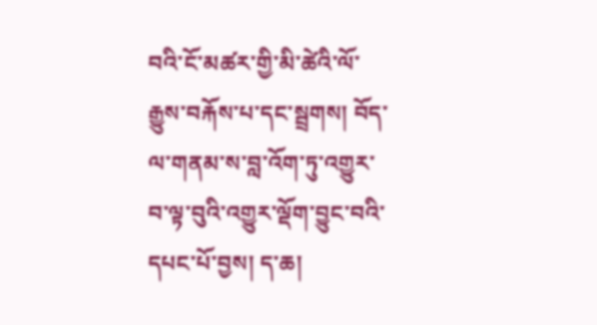བའི་ངོ་མཚར་གྱི་མི་ཚེའི་ལོ་རྒྱུས་བརྐོས་པ་དང་སྦྲགས། བོད་ལ་གནམ་ས་བླ་འོག་ཏུ་འགྱུར་བ་ལྟ་བུའི་འགྱུར་ལྡོག་བྱུང་བའི་དཔང་པོ་བྱས། ད་ཆ།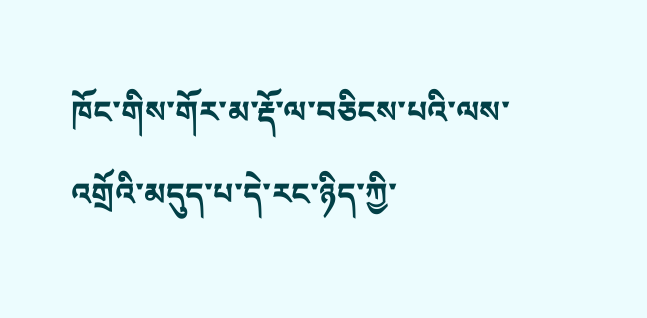ཁོང་གིས་གོར་མ་རྡོ་ལ་བཅིངས་པའི་ལས་འགྲོའི་མདུད་པ་དེ་རང་ཉིད་ཀྱི་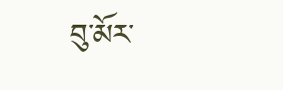བུ་མོར་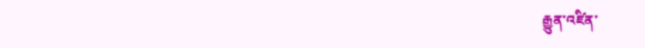རྒྱུན་འཛིན་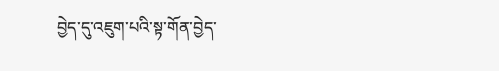བྱེད་དུ་འཇུག་པའི་སྟ་གོན་བྱེད་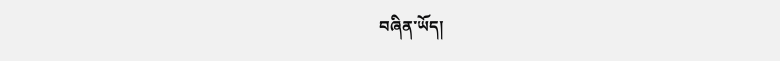བཞིན་ཡོད།